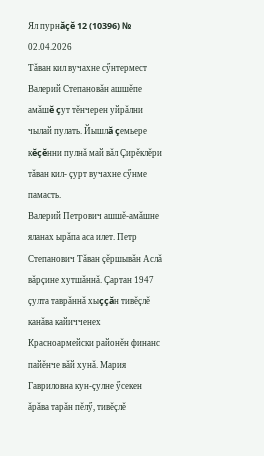Ял пурнăçĕ 12 (10396) № 02.04.2026
Тăван кил вучахне сӳнтермест
Валерий Степановăн ашшĕпе амăшĕ çут тĕнчерен уйрăлни чылай пулать. Йышлă çемьере кĕçĕнни пулнă май вăл Çирĕклĕри тăван кил- çурт вучахне сӳнме памасть.
Валерий Петрович ашшĕ-амăшне яланах ырăпа аса илет. Петр Степанович Тăван çĕршывăн Аслă вăрçине хутшăннă. Çартан 1947 çулта таврăннă хыççăн тивĕçлĕ канăва кайичченех Красноармейски районĕн финанс пайĕнче вăй хунă. Мария Гавриловна кун-çулне ӳсекен ăрăва тарăн пĕлӳ, тивĕçлĕ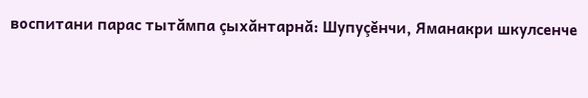воспитани парас тытăмпа çыхăнтарнă: Шупуçĕнчи, Яманакри шкулсенче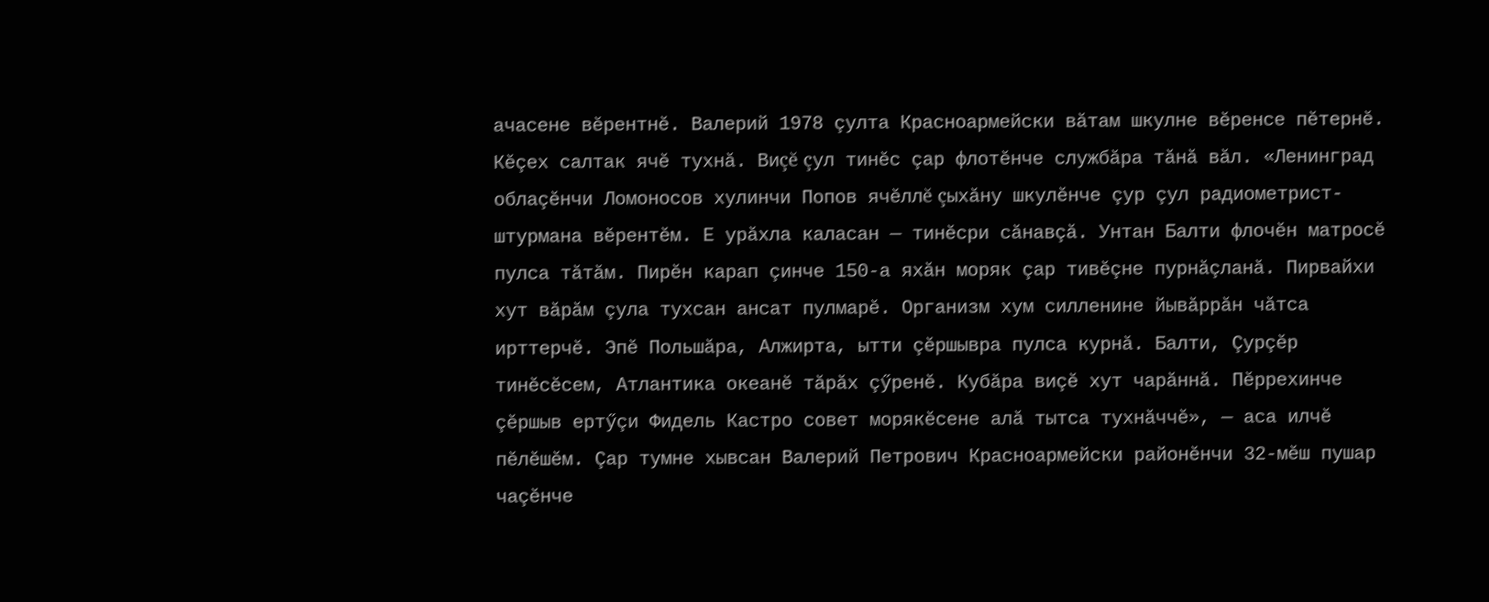ачасене вĕрентнĕ. Валерий 1978 çулта Красноармейски вăтам шкулне вĕренсе пĕтернĕ. Кĕçех салтак ячĕ тухнă. Виçĕ çул тинĕс çар флотĕнче службăра тăнă вăл. «Ленинград облаçĕнчи Ломоносов хулинчи Попов ячĕллĕ çыхăну шкулĕнче çур çул радиометрист-штурмана вĕрентĕм. Е урăхла каласан — тинĕсри сăнавçă. Унтан Балти флочĕн матросĕ пулса тăтăм. Пирĕн карап çинче 150-а яхăн моряк çар тивĕçне пурнăçланă. Пирвайхи хут вăрăм çула тухсан ансат пулмарĕ. Организм хум силленине йывăррăн чăтса ирттерчĕ. Эпĕ Польшăра, Алжирта, ытти çĕршывра пулса курнă. Балти, Çурçĕр тинĕсĕсем, Атлантика океанĕ тăрăх çӳренĕ. Кубăра виçĕ хут чарăннă. Пĕррехинче çĕршыв ертӳçи Фидель Кастро совет морякĕсене алă тытса тухнăччĕ», — аса илчĕ пĕлĕшĕм. Çар тумне хывсан Валерий Петрович Красноармейски районĕнчи 32-мĕш пушар чаçĕнче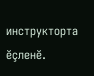инструкторта ĕçленĕ.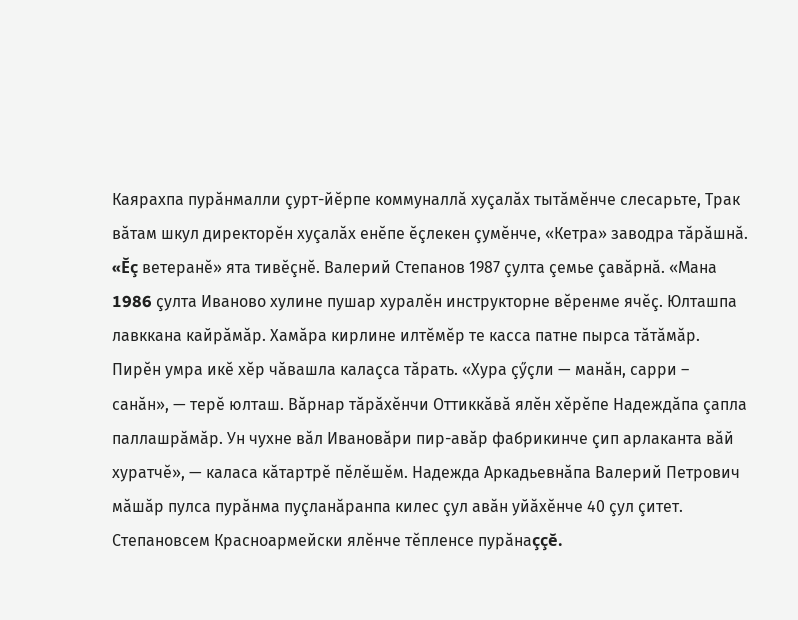Каярахпа пурăнмалли çурт-йĕрпе коммуналлă хуçалăх тытăмĕнче слесарьте, Трак вăтам шкул директорĕн хуçалăх енĕпе ĕçлекен çумĕнче, «Кетра» заводра тăрăшнă. «Ĕç ветеранĕ» ята тивĕçнĕ. Валерий Степанов 1987 çулта çемье çавăрнă. «Мана 1986 çулта Иваново хулине пушар хуралĕн инструкторне вĕренме ячĕç. Юлташпа лавккана кайрăмăр. Хамăра кирлине илтĕмĕр те касса патне пырса тăтăмăр. Пирĕн умра икĕ хĕр чăвашла калаçса тăрать. «Хура çӳçли — манăн, сарри – санăн», — терĕ юлташ. Вăрнар тăрăхĕнчи Оттиккăвă ялĕн хĕрĕпе Надеждăпа çапла паллашрăмăр. Ун чухне вăл Ивановăри пир-авăр фабрикинче çип арлаканта вăй хуратчĕ», — каласа кăтартрĕ пĕлĕшĕм. Надежда Аркадьевнăпа Валерий Петрович мăшăр пулса пурăнма пуçланăранпа килес çул авăн уйăхĕнче 40 çул çитет. Степановсем Красноармейски ялĕнче тĕпленсе пурăнаççĕ.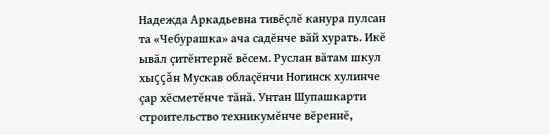Надежда Аркадьевна тивĕçлĕ канура пулсан та «Чебурашка» ача садĕнче вăй хурать. Икĕ ывăл çитĕнтернĕ вĕсем. Руслан вăтам шкул хыççăн Мускав облаçĕнчи Ногинск хулинче çар хĕсметĕнче тăнă. Унтан Шупашкарти строительство техникумĕнче вĕреннĕ,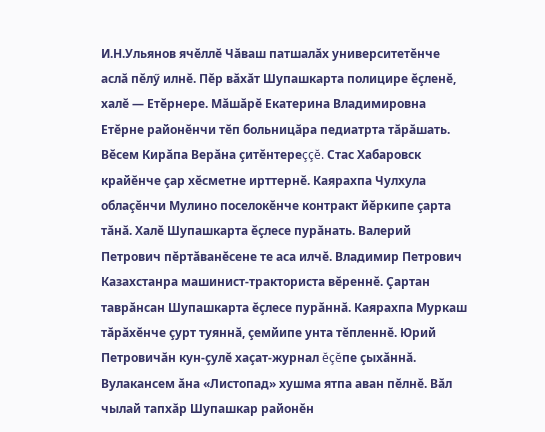И.Н.Ульянов ячĕллĕ Чăваш патшалăх университетĕнче аслă пĕлӳ илнĕ. Пĕр вăхăт Шупашкарта полицире ĕçленĕ, халĕ — Етĕрнере. Мăшăрĕ Екатерина Владимировна Етĕрне районĕнчи тĕп больницăра педиатрта тăрăшать. Вĕсем Кирăпа Верăна çитĕнтереççĕ. Стас Хабаровск крайĕнче çар хĕсметне ирттернĕ. Каярахпа Чулхула облаçĕнчи Мулино поселокĕнче контракт йĕркипе çарта тăнă. Халĕ Шупашкарта ĕçлесе пурăнать. Валерий Петрович пĕртăванĕсене те аса илчĕ. Владимир Петрович Казахстанра машинист-тракториста вĕреннĕ. Çартан таврăнсан Шупашкарта ĕçлесе пурăннă. Каярахпа Муркаш тăрăхĕнче çурт туяннă, çемйипе унта тĕпленнĕ. Юрий Петровичăн кун-çулĕ хаçат-журнал ĕçĕпе çыхăннă. Вулакансем ăна «Листопад» хушма ятпа аван пĕлнĕ. Вăл чылай тапхăр Шупашкар районĕн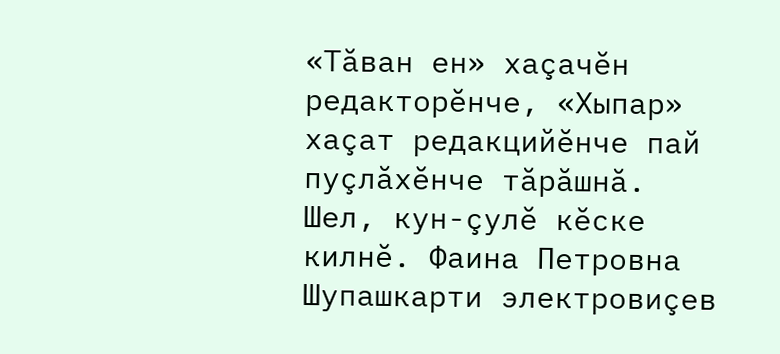«Тăван ен» хаçачĕн редакторĕнче, «Хыпар» хаçат редакцийĕнче пай пуçлăхĕнче тăрăшнă. Шел, кун-çулĕ кĕске килнĕ. Фаина Петровна Шупашкарти электровиçев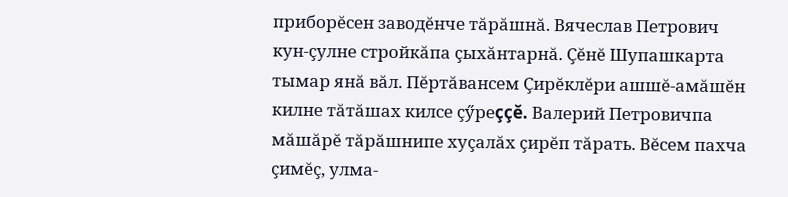приборĕсен заводĕнче тăрăшнă. Вячеслав Петрович кун-çулне стройкăпа çыхăнтарнă. Çĕнĕ Шупашкарта тымар янă вăл. Пĕртăвансем Çирĕклĕри ашшĕ-амăшĕн килне тăтăшах килсе çӳреççĕ. Валерий Петровичпа мăшăрĕ тăрăшнипе хуçалăх çирĕп тăрать. Вĕсем пахча çимĕç, улма-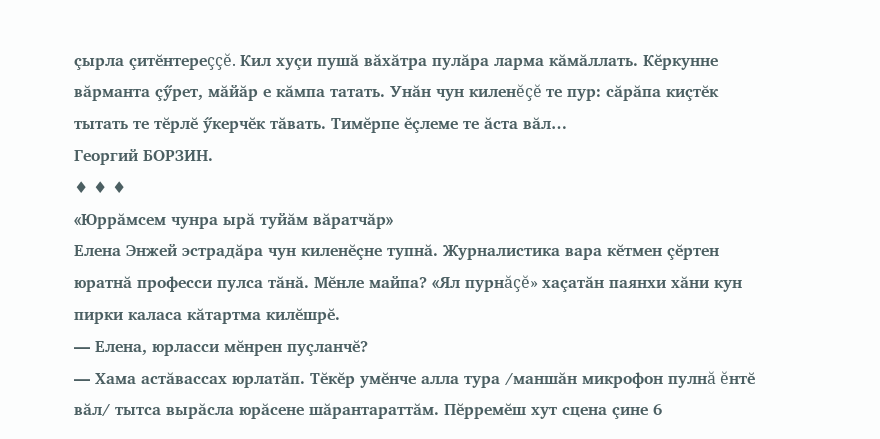çырла çитĕнтереççĕ. Кил хуçи пушă вăхăтра пулăра ларма кăмăллать. Кĕркунне вăрманта çӳрет, мăйăр е кăмпа татать. Унăн чун киленĕçĕ те пур: сăрăпа киçтĕк тытать те тĕрлĕ ӳкерчĕк тăвать. Тимĕрпе ĕçлеме те ăста вăл…
Георгий БОРЗИН.
♦ ♦ ♦
«Юррăмсем чунра ырă туйăм вăратчăр»
Елена Энжей эстрадăра чун киленĕçне тупнă. Журналистика вара кĕтмен çĕртен юратнă професси пулса тăнă. Мĕнле майпа? «Ял пурнăçĕ» хаçатăн паянхи хăни кун пирки каласа кăтартма килĕшрĕ.
— Елена, юрласси мĕнрен пуçланчĕ?
— Хама астăвассах юрлатăп. Тĕкĕр умĕнче алла тура /маншăн микрофон пулнă ĕнтĕ вăл/ тытса вырăсла юрăсене шăрантараттăм. Пĕрремĕш хут сцена çине 6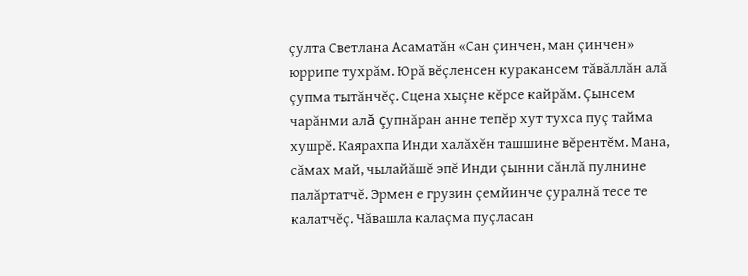çулта Светлана Асаматăн «Сан çинчен, ман çинчен» юррипе тухрăм. Юрă вĕçленсен куракансем тăвăллăн алă çупма тытăнчĕç. Сцена хыçне кĕрсе кайрăм. Çынсем чарăнми алă çупнăран анне тепĕр хут тухса пуç тайма хушрĕ. Каярахпа Инди халăхĕн ташшине вĕрентĕм. Мана, сăмах май, чылайăшĕ эпĕ Инди çынни сăнлă пулнине палăртатчĕ. Эрмен е грузин çемйинче çуралнă тесе те калатчĕç. Чăвашла калаçма пуçласан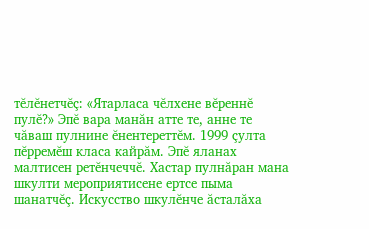тĕлĕнетчĕç: «Ятарласа чĕлхене вĕреннĕ пулĕ?» Эпĕ вара манăн атте те, анне те чăваш пулнине ĕнентереттĕм. 1999 çулта пĕрремĕш класа кайрăм. Эпĕ яланах малтисен ретĕнчеччĕ. Хастар пулнăран мана шкулти мероприятисене ертсе пыма шанатчĕç. Искусство шкулĕнче ăсталăха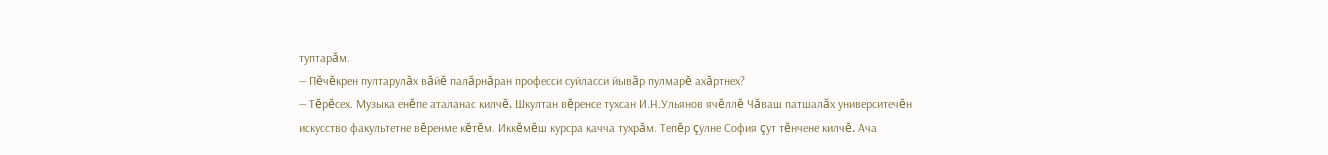туптарăм.
— Пĕчĕкрен пултарулăх вăйĕ палăрнăран професси суйласси йывăр пулмарĕ ахăртнех?
— Тĕрĕсех. Музыка енĕпе аталанас килчĕ. Шкултан вĕренсе тухсан И.Н.Ульянов ячĕллĕ Чăваш патшалăх университечĕн искусство факультетне вĕренме кĕтĕм. Иккĕмĕш курсра качча тухрăм. Тепĕр çулне София çут тĕнчене килчĕ. Ача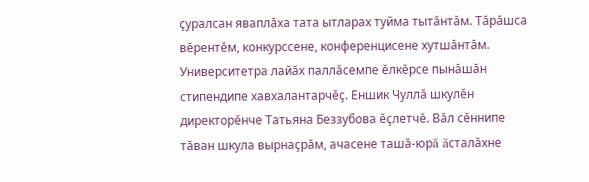çуралсан яваплăха тата ытларах туйма тытăнтăм. Тăрăшса вĕрентĕм, конкурссене, конференцисене хутшăнтăм. Университетра лайăх паллăсемпе ĕлкĕрсе пынăшăн стипендипе хавхалантарчĕç. Еншик Чуллă шкулĕн директорĕнче Татьяна Беззубова ĕçлетчĕ. Вăл сĕннипе тăван шкула вырнаçрăм, ачасене ташă-юрă ăсталăхне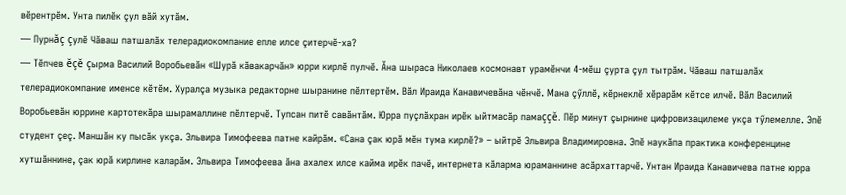вĕрентрĕм. Унта пилĕк çул вăй хутăм.
— Пурнăç çулĕ Чăваш патшалăх телерадиокомпание епле илсе çитерчĕ-ха?
— Тĕпчев ĕçĕ çырма Василий Воробьевăн «Шурă кăвакарчăн» юрри кирлĕ пулчĕ. Ăна шыраса Николаев космонавт урамĕнчи 4-мĕш çурта çул тытрăм. Чăваш патшалăх телерадиокомпание именсе кĕтĕм. Хуралçа музыка редакторне шыранине пĕлтертĕм. Вăл Ираида Канавичевăна чĕнчĕ. Мана çӳллĕ, кĕрнеклĕ хĕрарăм кĕтсе илчĕ. Вăл Василий Воробьевăн юррине картотекăра шырамаллине пĕлтерчĕ. Тупсан питĕ савăнтăм. Юрра пуçлăхран ирĕк ыйтмасăр памаççĕ. Пĕр минут çырнине цифровизацилеме укçа тӳлемелле. Эпĕ студент çеç. Маншăн ку пысăк укçа. Эльвира Тимофеева патне кайрăм. «Сана çак юрă мĕн тума кирлĕ?» – ыйтрĕ Эльвира Владимировна. Эпĕ наукăпа практика конференцине хутшăннине, çак юрă кирлине каларăм. Эльвира Тимофеева ăна ахалех илсе кайма ирĕк пачĕ, интернета кăларма юраманнине асăрхаттарчĕ. Унтан Ираида Канавичева патне юрра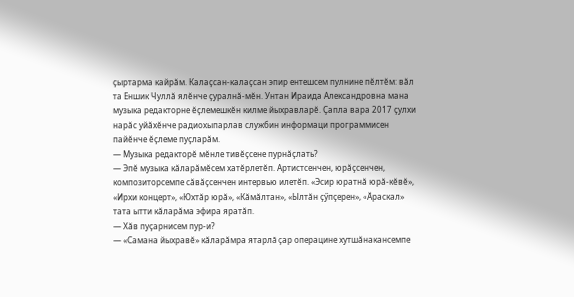çыртарма кайрăм. Калаçсан-калаçсан эпир ентешсем пулнине пĕлтĕм: вăл та Еншик Чуллă ялĕнче çуралнă-мĕн. Унтан Ираида Александровна мана музыка редакторне ĕçлемешкĕн килме йыхравларĕ. Çапла вара 2017 çулхи нарăс уйăхĕнче радиохыпарлав службин информаци программисен пайĕнче ĕçлеме пуçларăм.
— Музыка редакторĕ мĕнле тивĕçсене пурнăçлать?
— Эпĕ музыка кăларăмĕсем хатĕрлетĕп. Артистсенчен, юрăçсенчен, композиторсемпе сăвăçсенчен интервью илетĕп. «Эсир юратнă юрă-кĕвĕ», «Ирхи концерт», «Юхтăр юрă», «Кăмăлтан», «Ылтăн çӳпçерен», «Ăраскал» тата ытти кăларăма эфира яратăп.
— Хăв пуçарнисем пур-и?
— «Самана йыхравĕ» кăларăмра ятарлă çар операцине хутшăнакансемпе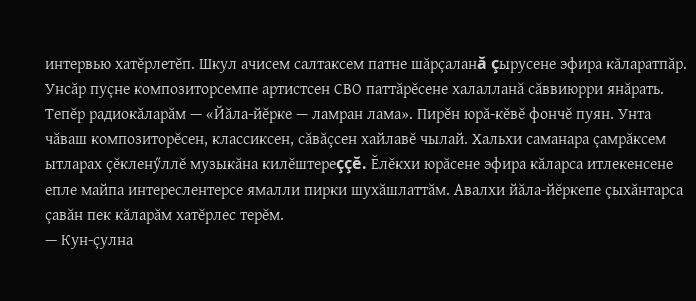интервью хатĕрлетĕп. Шкул ачисем салтаксем патне шăрçаланă çырусене эфира кăларатпăр. Унсăр пуçне композиторсемпе артистсен СВО паттăрĕсене халалланă сăввиюрри янăрать. Тепĕр радиокăларăм — «Йăла-йĕрке — ламран лама». Пирĕн юрă-кĕвĕ фончĕ пуян. Унта чăваш композиторĕсен, классиксен, сăвăçсен хайлавĕ чылай. Хальхи саманара çамрăксем ытларах çĕкленӳллĕ музыкăна килĕштереççĕ. Ĕлĕкхи юрăсене эфира кăларса итлекенсене епле майпа интереслентерсе ямалли пирки шухăшлаттăм. Авалхи йăла-йĕркепе çыхăнтарса çавăн пек кăларăм хатĕрлес терĕм.
— Кун-çулна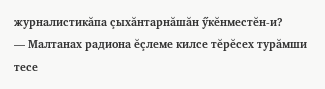журналистикăпа çыхăнтарнăшăн ӳкĕнместĕн-и?
— Малтанах радиона ĕçлеме килсе тĕрĕсех турăмши тесе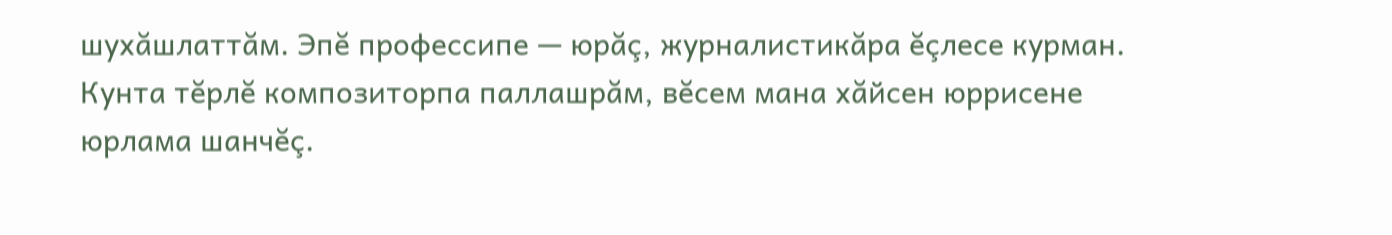шухăшлаттăм. Эпĕ профессипе — юрăç, журналистикăра ĕçлесе курман. Кунта тĕрлĕ композиторпа паллашрăм, вĕсем мана хăйсен юррисене юрлама шанчĕç.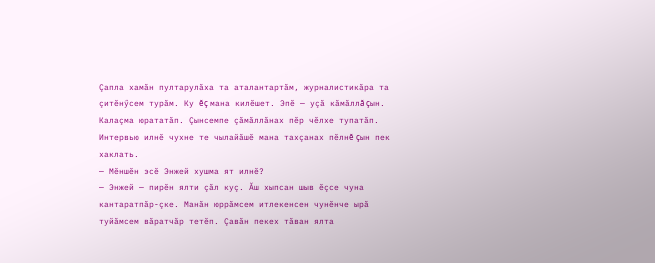Çапла хамăн пултарулăха та аталантартăм, журналистикăра та çитĕнӳсем турăм. Ку ĕç мана килĕшет. Эпĕ — уçă кăмăллă çын. Калаçма юрататăп. Çынсемпе çăмăллăнах пĕр чĕлхе тупатăп. Интервью илнĕ чухне те чылайăшĕ мана тахçанах пĕлнĕ çын пек хаклать.
— Мĕншĕн эсĕ Энжей хушма ят илнĕ?
— Энжей — пирĕн ялти çăл куç. Ăш хыпсан шыв ĕçсе чуна кантаратпăр-çке. Манăн юррăмсем итлекенсен чунĕнче ырă туйăмсем вăратчăр тетĕп. Çавăн пекех тăван ялта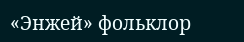«Энжей» фольклор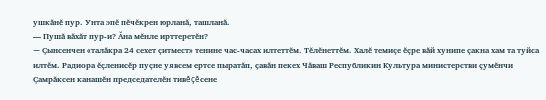ушкăнĕ пур. Унта эпĕ пĕчĕкрен юрланă, ташланă.
— Пушă вăхăт пур-и? Ăна мĕнле ирттеретĕн?
— Çынсенчен «талăкра 24 сехет çитмест» тенине час-часах илтеттĕм. Тĕлĕнеттĕм. Халĕ темиçе ĕçре вăй хунипе çакна хам та туйса илтĕм. Радиора ĕçленисĕр пуçне уявсем ертсе пыратăп, çавăн пекех Чăваш Республикин Культура министерстви çумĕнчи Çамрăксен канашĕн председателĕн тивĕçĕсене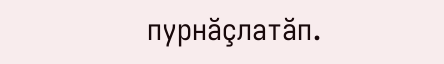пурнăçлатăп.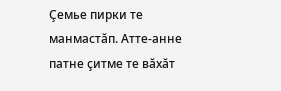Çемье пирки те манмастăп. Атте-анне патне çитме те вăхăт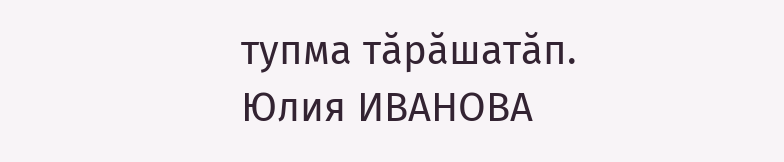тупма тăрăшатăп.
Юлия ИВАНОВА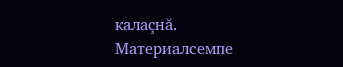калаçнă.
Материалсемпе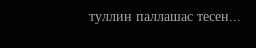туллин паллашас тесен...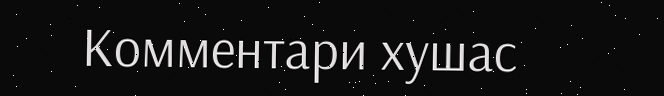Комментари хушас